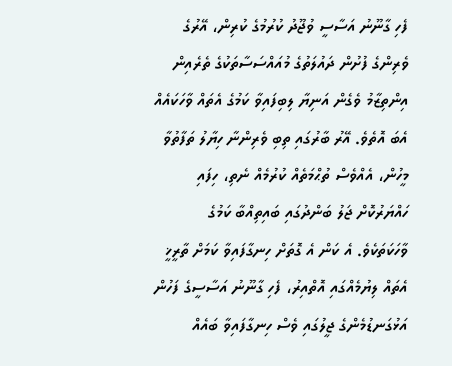ފެހި ގާނޫނު އަސާސީ ވުޖޫދު ކުރުމުގެ ކުރިން، އޭރުގެ ވެރިންގެ ފުށުން ދައުލަތުގެ މުއައްސަސާތަކުގެ ތެރެއިން އިންތިޒާމު ވެގެން އަނިޔާ ލިބިފައިވާ ކަމުގެ އެތައް ވާހަކައެއް އެބަ އޮތެވެ. އޭރު ބާރުގައި ތިބި ވެރިންނާ ހިޔާލު ތަފާތުވާ މީހުން، އެއްވެސް ތުޙްމަތެއް ކުރުމެއް ނެތި، ހިފައި ހައްޔަރުކޮށް ޖަލު ބަންދުގައި ބައިތިއްބާ ކަމުގެ ވާހަކަތަކެވެ. އެ ކަން އެ ގޮތަށް ހިނގާފައިވާ ކަމަށް ތާރީޚީ އެތައް ލިޔުމެއްގައި އޮތްއިރު، ފެހި ގާނޫނު އަސާސީގެ ފަހުން އަޅުގަނޑުމެންގެ ޖީލުގައި ވެސް ހިނގާފައިވާ ބައެއް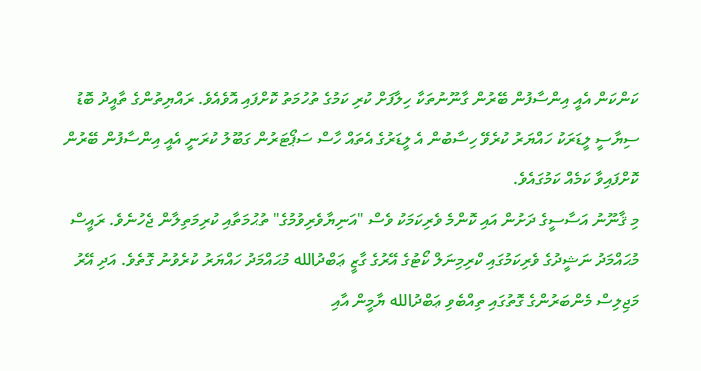ކަންކަން އެއީ އިންސާފުން ބޭރުން ގާނޫނުތަކާ ހިލާފަށް ކުރި ކަމުގެ ތުހުމަތު ކޮށްފައި އޮވެއެވެ. ރައްޔިތުންގެ ތާއީދު ބޮޑު ސިޔާސީ ލީޑަރަކު ހައްޔަރު ކުރެވޭ ހިސާބުން އެ ލީޑަރުގެ އެތައް ހާސް ސަޕޯޓަރުން ގަބޫލު ކުރަނީ އެއީ އިންސާފުން ބޭރުން ކޮށްފައިވާ ކަމެއް ކަމުގައެވެ.
މި ޤާނޫނު އަސާސީގެ ދަށުން އައި ކޮންމެ ވެރިކަމަކު ވެސް "އަނިޔާވެރިވުމުގެ" ތުޙުމަތާއި ކުރިމަތިލާން ޖެހުނެވެ. ރައީސް މުޙައްމަދު ނަޝީދުގެ ވެރިކަމުގައި ކްރިމިނަލް ކޯޓުގެ އޭރުގެ ގާޒީ ޢަބްދުالله މުޙައްމަދު ހައްޔަރު ކުރެވުނު ގޮތެވެ. އަދި އޭރު މަޖިލިސް މެންބަރުންގެ ގޮތުގައި ތިއްބެވި ޢަބްދުالله ޔާމީން އާއި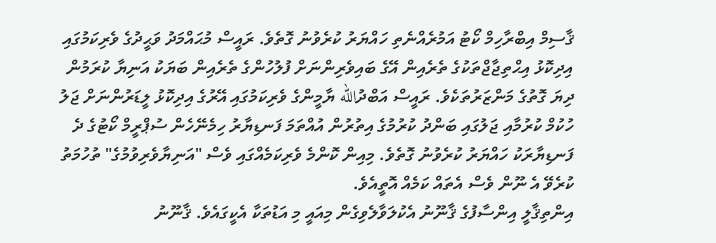ޤާސިމް އިބްރާހިމް ކޯޓު އަމުރެއްނެތި ހައްޔަރު ކުރެވުނު ގޮތެވެ. ރައީސް މުޙައްމަދު ވަޙީދުގެ ވެރިކަމުގައި އިދިކޮޅު އިޙްތިޖާޖްތަކުގެ ތެރެއިން އޭގެ ބައިވެރިންނަށް ފުލުހުންގެ ތެރެއިން ބަޔަކު އަނިޔާ ކުރަމުން ދިޔަ ގޮތުގެ މަންޒަރުތަކެވެ. ރައީސް އަބްދުالله ޔާމީންގެ ވެރިކަމުގައި އޭރުގެ އިދިކޮޅު ލީޑަރުންނަށް ޖަލު ހުކުމް ކުރުމާއި ޖަލުގައި ބަންދު ކުރުމުގެ އިތުރުން އުއްތަމަ ފަނޑިޔާރު ހިމެނޭހެން ސުޕްރީމް ކޯޓުގެ ދެ ފަނޑިޔާރަކު ހައްޔަރު ކުރެވުނު ގޮތެވެ. މިއިން ކޮންމެ ވެރިކަމެއްގައި ވެސް "އަނިޔާވެރިވުމުގެ" ތުހުމަތު ކުރެވޭ އެ ނޫން ވެސް އެތައް ކަމެއް އޮތީއެވެ.
އިންތިޤާލީ އިންސާފުގެ ޤާނޫނު އެކުލަވާލެވިގެން މިއައީ މި އަޑުތަކާ އެކީގައެވެ. ޤާނޫނު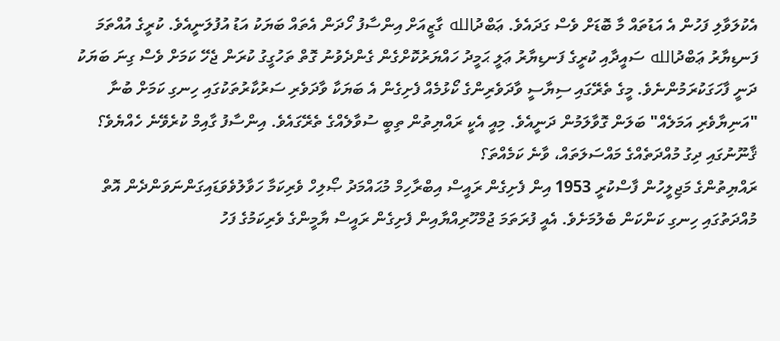އެކުލަވާލި ފަހުން އެ އަޑުތައް މާ ބޮޑަށް ވެސް ގަދައެވެ. ޢަބްދުالله ގާޒީއަށް އިންސާފު ހޯދަން އެތައް ބަޔަކު އަޑު އުފުލަނީއެވެ. ކުރީގެ އުއްތަމަ ފަނޑިޔާރު ޢަބްދުالله ސައީދާއި ކުރީގެ ފަނޑިޔާރު ޢަލީ ޙަމީދު ހައްޔަރުކޮށްގެން ގެންދެވުނު ގޮތް ތަހުގީގު ކުރަން ޖެހޭ ކަމަށް ވެސް ގިނަ ބަޔަކު ދަނީ ފާހަގަކުރަމުންނެވެ. މީގެ ތެރޭގައި ސިޔާސީ ވާދަވެރިންގެ ކޯޅުމެއް ފެށިގެން އެ ބަޔަކާ ވާދަވެރި ސަރުކާރުތަކުގައި ހިނގި ކަމަށް ބުނާ "އަނިޔާވެރި އަމަލެއް" ބަލަން ގޮވާލަމުން ދަނީއެވެ. މިއީ އެކީ ރައްޔިތުން ތިބީ ސުވާލެއްގެ ތެރޭގައެވެ. އިންސާފު ގާއިމް ކުރެވޭނެ ހެއްޔެވެ؟
ޤާނޫނުގައި ދިގު މުއްދަތެއްގެ މައްސަލަތައް، ވާނެ ކަމެއްތަ؟
ރައްޔިތުންގެ މަޖިލީހުން ފާސްކުރީ 1953 އިން ފެށިގެން ރައީސް އިބްރާހިމް މުޙައްމަދު ޞޯލިހް ވެރިކަމާ ހަވާލުވެވަޑައިގަންނަވަންދެން އޮތް މުއްދަތުގައި ހިނގި ކަންކަން ބެލުމަށެވެ. އެއީ ފުރަތަމަ ޖުމްހޫރިއްޔާއިން ފެށިގެން ރައީސް ޔާމީންގެ ވެރިކަމުގެ ފަހު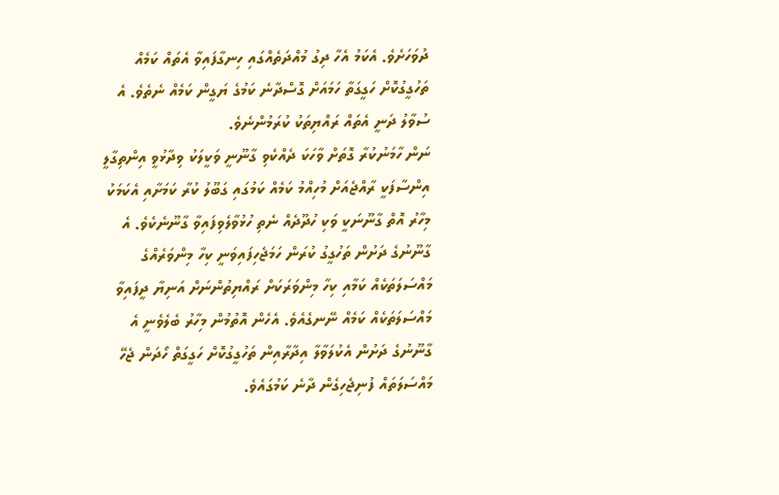ދުވަހަށެވެ. އެކަމު އެހާ ދިގު މުއްދަތެއްގައި ހިނގާފައިވާ އެތައް ކަމެއް ތަހުގީގުކޮށް ހަގީގަތާ ހަމައަށް ގޮސްދާނެ ކަމުގެ ޔަގީން ކަމެއް ނެތެވެ. އެ ސުވާލު ދަނީ އެތައް ރައްޔިތަކު ކުރަމުންނެވެ.
ނަން ހާމަނުކުރާ ގޮތަށް ވާހަކަ ދެއްކެވި ގާނޫނީ ވަކީލަކު ވިދާޅުވީ އިންތިގާލީ އިންސާފަކީ ރާއްޖެއަށް މުހިއްމު ކަމެއް ކަމުގައި ގަބޫލު ކުރާ ކަމަށާއި އެކަމަކު މިހާރު އޮތް ގާނޫނަކީ ވަކި ހުދޫދެއް ނެތި ހުޅުވާލެވިފައިވާ ގާނޫނެކެވެ. އެ ގާނޫނުގެ ދަށުން ތަހުގީގު ކުރަން ހަމަޖެހިފައިވަނީ ކިހާ މިންވަރެއްގެ މައްސަލަތަކެއް ކަމާއި ކިހާ މިންވަރަކަށް ރައްޔިތުންނަށް އަނިޔާ ދީފައިވާ މައްސަލަތަކެއް ކަމެއް ނޭނގެއެވެ. އެހެން އޮތުމުން މިހާރު ބެލެވެނީ އެ ގާނޫނުގެ ދަށުން އެކުލަވާލާ އިދާރާއިން ތަހުގީގުކޮށް ހަގީގަތް ހޯދަން ޖެހޭ މައްސަލަތައް ފުނިޖެހިގެން ދާނެ ކަމުގައެވެ.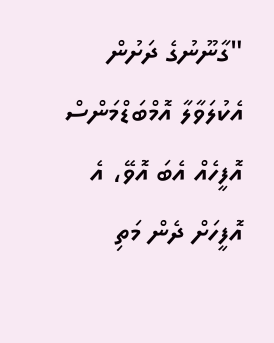"ގާނޫނުގެ ދަށުން އެކުލަވާލާ އޮމްބަޑްމަންސް އޮފީހެއް އެބަ އޮވޭ، އެ އޮފީހަށް ދެން މަތި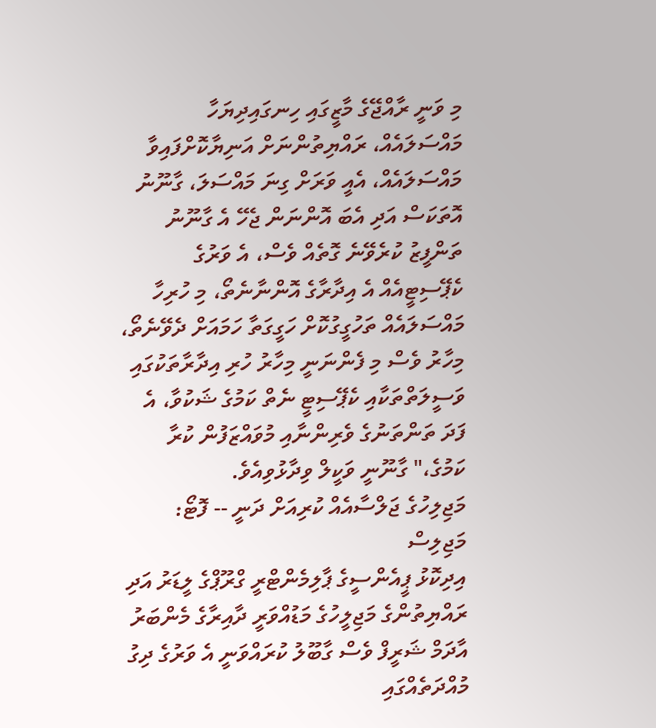މި ވަނީ ރާއްޖޭގެ މާޒީގައި ހިނގައިދިޔަހާ މައްސަލައެއް، ރައްޔިތުންނަށް އަނިޔާކޮށްފައިވާ މައްސަލައެއް، އެއީ ވަރަށް ގިނަ މައްސަލަ، ގާނޫނު އޮތަކަސް އަދި އެބަ އޮންނަން ޖެހޭ އެ ގާނޫނު ތަންފީޒު ކުރެވޭނެ ގޮތެއް ވެސް، އެ ވަރުގެ ކެޕޭސިޓީއެއް އެ އިދާރާގެ އޮންނާނެތޯ، މި ހުރިހާ މައްސަލައެއް ތަހުގީގުކޮށް ހަގީގަތާ ހަމައަށް ދެވޭނެތޯ، މިހާރު ވެސް މި ފެންނަނީ މިހާރު ހުރި އިދާރާތަކުގައި ވަސީލަތްތަކާއި ކެޕޭސިޓީ ނެތް ކަމުގެ ޝަކުވާ، އެ ފަދަ ތަންތަނުގެ ވެރިންނާއި މުވައްޒަފުން ކުރާ ކަމުގެ،" ގާނޫނީ ވަކީލް ވިދާޅުވިއެވެ.
މަޖިލިހުގެ ޖަލްސާއެއް ކުރިއަށް ދަނީ -- ފޮޓޯ: މަޖިލިސް
އިދިކޮޅު ޕީއެންސީގެ ޕާލިމެންޓްރީ ގްރޫޕްގެ ލީޑަރު އަދި ރައްޔިތުންގެ މަޖިލީހުގެ މަޑުއްވަރީ ދާއިރާގެ މެންބަރު އާދަމް ޝަރީފް ވެސް ގާބޫލު ކުރައްވަނީ އެ ވަރުގެ ދިގު މުއްދަތެއްގައި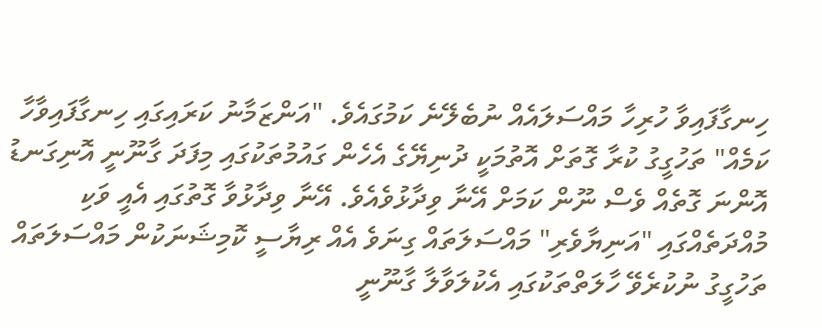ހިނގާފައިވާ ހުރިހާ މައްސަލައެއް ނުބެލޭނެ ކަމުގައެވެ. "އަންޒަމާނު ކަރައިގައި ހިނގާފައިވާހާ ކަމެއް" ތަހުގީގު ކުރާ ގޮތަށް އޮތުމަކީ ދުނިޔޭގެ އެހެން ގައުމުތަކުގައި މިފަދަ ގާނޫނީ އޮނިގަނޑު އޮންނަ ގޮތެއް ވެސް ނޫން ކަމަށް އޭނާ ވިދާޅުވެއެވެ. އޭނާ ވިދާޅުވާ ގޮތުގައި އެއީ ވަކި މުއްދަތެއްގައި "އަނިޔާވެރި" މައްސަލަތައް ގިނަވެ އެއް ރިޔާސީ ކޮމިޝަނަކުން މައްސަލަތައް ތަހުގީގު ނުކުރެވޭ ހާލަތްތަކުގައި އެކުލަވާލާ ގާނޫނީ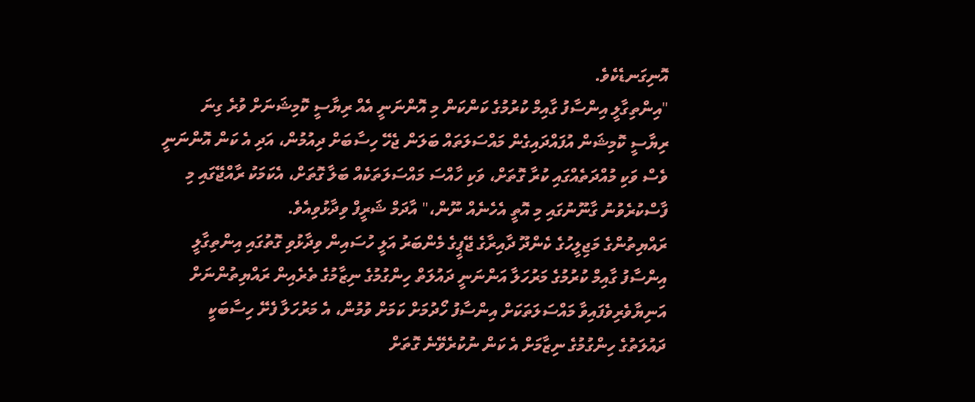އޮނިގަނޑެކެވެ.
"އިންތިގާލީ އިންސާފު ގާއިމް ކުރުމުގެ ކަންކަން މި އޮންނަނީ އެއް ރިޔާސީ ކޮމިޝަނަށް ވުރެ ގިނަ ރިޔާސީ ކޮމިޝަން އުފައްދައިގެން މައްސަލަތައް ބަލަން ޖެހޭ ހިސާބަށް ދިއުމުން، އަދި އެ ކަން އޮންނަނީ ވެސް ވަކި މުއްދަތެއްގައި ކުރާ ގޮތަށް، ވަކި ހާއްސަ މައްސަލަތަކެއް ބަލާ ގޮތަށް، އެކަމަކު ރާއްޖޭގައި މި ފާސްކުރެވުނު ގާނޫނުގައި މި އޮތީ އެހެނެއް ނޫން،" އާދަމް ޝަރީފް ވިދާޅުވިއެވެ.
ރައްޔިތުންގެ މަޖިލީހުގެ ކެންދޫ ދާއިރާގެ ޖޭޕީގެ މެންބަރު އަލީ ހުސައިން ވިދާޅުވި ގޮތުގައި އިންތިގާލީ އިންސާފު ގާއިމް ކުރުމުގެ މަރުހަލާ އަންނަނީ ދައުލަތް ހިންގުމުގެ ނިޒާމުގެ ތެރެއިން ރައްޔިތުންނަށް އަނިޔާވެރިވެފައިވާ މައްސަލަތަކަށް އިންސާފު ހޯދުމަށް ކަމަށް ވުމުން، އެ މަރުހަލާ ފެށޭ ހިސާބަކީ ދައުލަތުގެ ހިންގުމުގެ ނިޒާމަށް އެ ކަން ނުކުރެވޭނެ ގޮތަށް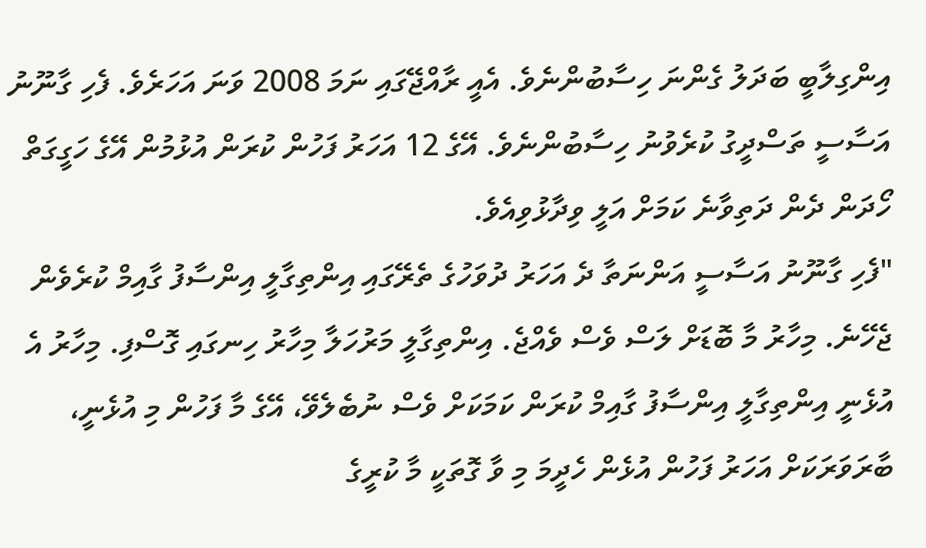އިންގިލާބީ ބަދަލު ގެންނަ ހިސާބުންނެވެ. އެއީ ރާއްޖޭގައި ނަމަ 2008 ވަނަ އަހަރެވެ. ފެހި ގާނޫނު އަސާސީ ތަސްދީގު ކުރެވުނު ހިސާބުންނެވެ. އޭގެ 12 އަހަރު ފަހުން ކުރަން އުޅުމުން އޭގެ ހަގީގަތް ހޯދަން ދެން ދަތިވާނެ ކަމަށް އަލީ ވިދާޅުވިއެވެ.
"ފެހި ގާނޫނު އަސާސީ އަންނަތާ ދެ އަހަރު ދުވަހުގެ ތެރޭގައި އިންތިގާލީ އިންސާފު ގާއިމް ކުރެވެން ޖެހޭނެ. މިހާރު މާ ބޮޑަށް ލަސް ވެސް ވެއްޖެ. އިންތިގާލީ މަރުހަލާ މިހާރު ހިނގައި ގޮސްފި. މިހާރު އެ އުޅެނީ އިންތިގާލީ އިންސާފު ގާއިމް ކުރަން ކަމަކަށް ވެސް ނުބެލެވޭ، އޭގެ މާ ފަހުން މި އުޅެނީ، ބާރަވަރަކަށް އަހަރު ފަހުން އުޅެން ހެދީމަ މި ވާ ގޮތަކީ މާ ކުރީގެ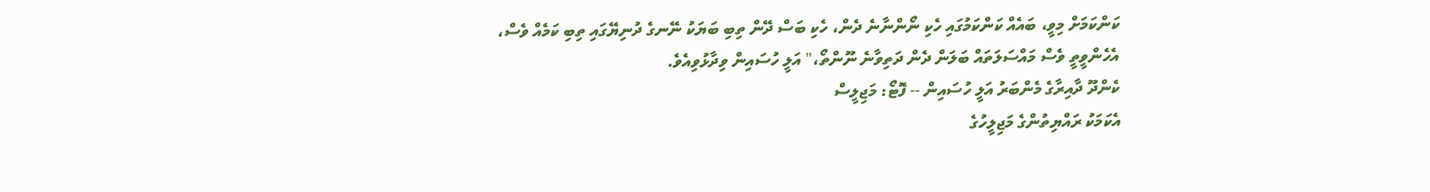ކަންކަމަށް މިވީ، ބައެއް ކަންކަމުގައި ހެކި ނޯންނާނެ ދެން، ހެކި ބަސް ދޭން ތިބި ބަޔަކު ނޭނގެ ދުނިޔޭގައި ތިބި ކަމެއް ވެސް، އެހެންވީތީ ވެސް މައްސަލަތައް ބަލަން ދެން ދަތިވާނެ ނޫންތޯ،" އަލީ ހުސައިން ވިދާޅުވިއެވެ.
ކެންދޫ ދާއިރާގެ މެންބަރު އަލީ ހުސައިން -- ފޮޓޯ: މަޖިލީސް
އެކަމަކު ރައްޔިތުންގެ މަޖިލީހުގެ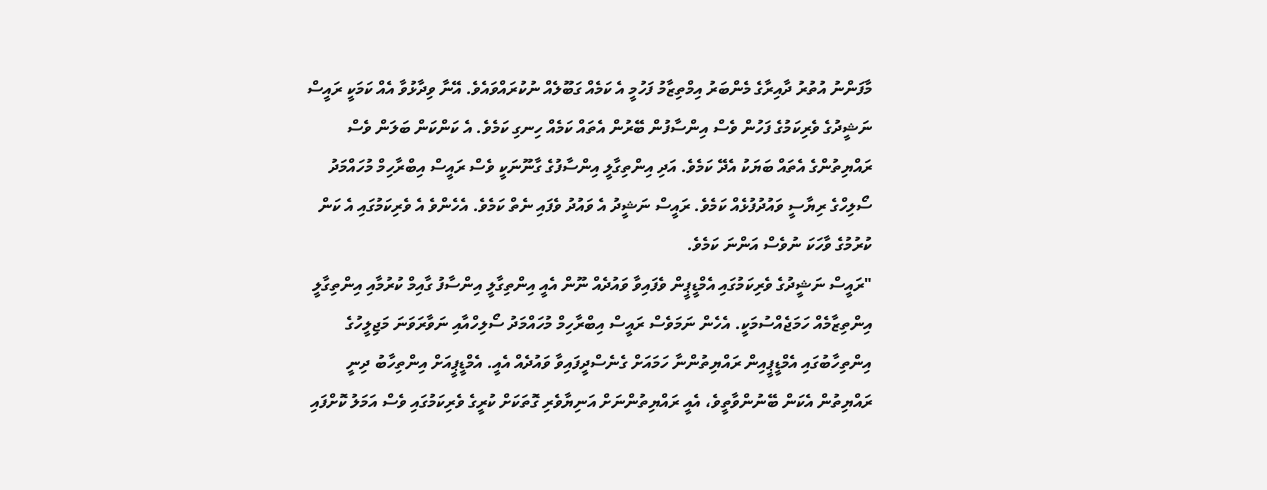މާފަންނު އުތުރު ދާއިރާގެ މެންބަރު އިމްތިޒާމު ފަހުމީ އެ ކަމެއް ގަބޫލެއް ނުކުރައްވައެވެ. އޭނާ ވިދާޅުވާ އެއް ކަމަކީ ރައީސް ނަޝީދުގެ ވެރިކަމުގެ ފަހުން ވެސް އިންސާފުން ބޭރުން އެތައް ކަމެއް ހިނގި ކަމެވެ. އެ ކަންކަން ބަލަން ވެސް ރައްޔިތުންގެ އެތައް ބަޔަކު އެދޭ ކަމެވެ. އަދި އިންތިގާލީ އިންސާފުގެ ގާނޫނަކީ ވެސް ރައީސް އިބްރާހިމް މުހައްމަދު ސޯލިހްގެ ރިޔާސީ ވައުދުފުޅެއް ކަމެވެ. ރައީސް ނަޝީދު އެ ވައުދު ވެފައި ނެތް ކަމެވެ. އެހެންވެ އެ ވެރިކަމުގައި އެ ކަން ކުރުމުގެ ވާހަކަ ނުވެސް އަންނަ ކަމެވެ.
"ރައީސް ނަޝީދުގެ ވެރިކަމުގައި އެމްޑީޕީން ވެފައިވާ ވައުދެއް ނޫން އެއީ އިންތިގާލީ އިންސާފު ގާއިމް ކުރުމާއި އިންތިގާލީ އިންތިޒާމެއް ހަމަޖެއްސުމަކީ. އެހެން ނަމަވެސް ރައީސް އިބްރާހިމް މުހައްމަދު ސޯލިހްއާއި ނަވާރަވަނަ މަޖިލީހުގެ އިންތިހާބުގައި އެމްޑީޕީއިން ރައްޔިތުންނާ ހަމައަށް ގެނެސްދީފައިވާ ވައުދެއް އެއީ. އެމްޑީޕީއަށް އިންތިހާބު ދިނީ ރައްޔިތުން އެކަން ބޭނުންވާތީވެ، އެއީ ރައްޔިތުންނަށް އަނިޔާވެރި ގޮތަކަށް ކުރީގެ ވެރިކަމުގައި ވެސް އަމަލު ކޮށްފައި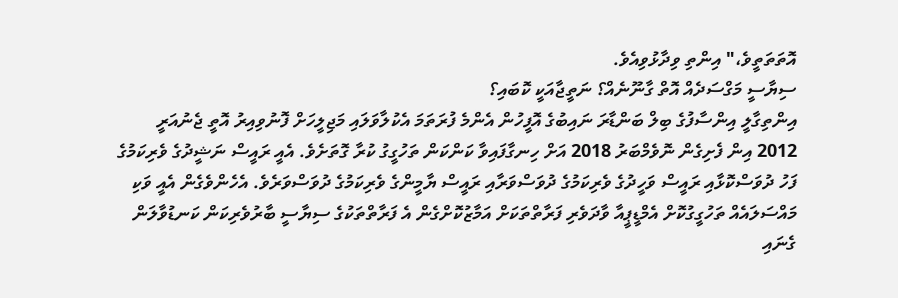އޮތަތަތީވެ،" އިންތި ވިދާޅުވިއެވެ.
ސިޔާސީ މަގްސަދެއް އޮތް ގާނޫނެއް؟ ނަތީޖާއަކީ ކޮބައި؟
އިންތިގާލީ އިންސާފުގެ ބިލް ބަންޑާރަ ނައިބުގެ އޮފީހުން އެންމެ ފުރަތަމަ އެކުލާވަލައި މަޖިލީހަށް ފޮނުވިއިރު އޮތީ ޖެނުއަރީ 2012 އިން ފެށިގެން ނޮވެމްބަރު 2018 އަށް ހިނގާފައިވާ ކަންކަން ތަހުގީގު ކުރާ ގޮތަށެވެ. އެއީ ރައީސް ނަޝީދުގެ ވެރިކަމުގެ ފަހު ދުވަސްކޮޅާއި ރައީސް ވަހީދުގެ ވެރިކަމުގެ ދުވަސްވަރާއި ރައީސް ޔާމީންގެ ވެރިކަމުގެ ދުވަސްވަރެވެ. އެހެންވެގެން އެއީ ވަކި މައްސަލައެއް ތަހުގީގުކޮށް އެމްޑީޕީއާ ވާދަވެރި ފަރާތްތަކަށް އަމާޒުކޮށްގެން އެ ފަރާތްތަކުގެ ސިޔާސީ ބާރުވެރިކަން ކަނޑުވާލަން ގެނައި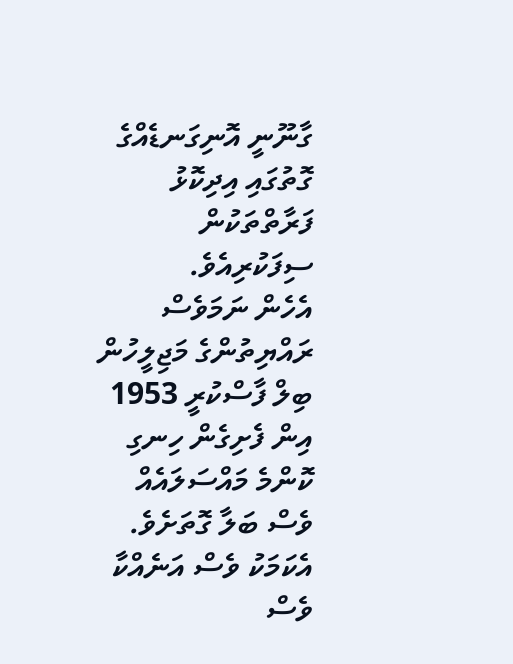ގާނޫނީ އޮނިގަނޑެއްގެ ގޮތުގައި އިދިކޮޅު ފަރާތްތަކުން ސިފަކުރިއެވެ.
އެހެން ނަމަވެސް ރައްޔިތުންގެ މަޖިލީހުން ބިލް ފާސްކުރީ 1953 އިން ފެށިގެން ހިނގި ކޮންމެ މައްސަލައެއް ވެސް ބަލާ ގޮތަށެވެ. އެކަމަކު ވެސް އަނެއްކާ ވެސް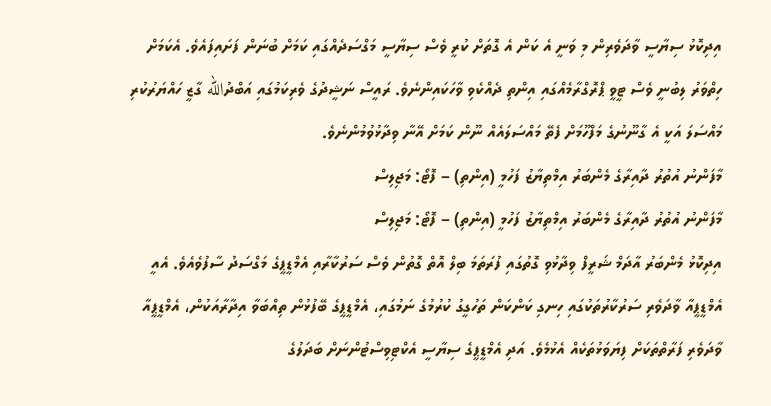އިދިކޮޅު ސިޔާސީ ވާދަވެރިން މި ވަނީ އެ ކަން އެ ގޮތަށް ކުރީ ވެސް ސިޔާސީ މަގްސަދެއްގައި ކަމަށް ބުނަން ފަށައިފައެވެ. އެކަމަށް ހިތްވަރު ލިބުނީ ވެސް ޓީވީ ޕްރޮގްރާމެއްގައި އިންތި ދެއްކެވި ވާހަކައިންނެވެ. ރައީސް ނަޝީދުގެ ވެރިކަމުގައި އަބްދުالله ގާޒީ ހައްޔަރުކުރި މައްސަލަ އަކީ އެ ގާނޫނުގެ މަފްހޫމަށް ފެތޭ މައްސަލައެއް ނޫން ކަމަށް އޭނާ ވިދާޅުވުމުންނެވެ.
މާފަންނު އުތުރު ދާއިރާގެ މެންބަރު އިމްތިޔާޒު ފަހުމީ (އިންތި) – ފޮޓޯ: މަޖިލިސް
މާފަންނު އުތުރު ދާއިރާގެ މެންބަރު އިމްތިޔާޒު ފަހުމީ (އިންތި) – ފޮޓޯ: މަޖިލިސް
އިދިކޮޅު މެންބަރު އާދަމް ޝަރީފް ވިދާޅުވި ގޮތުގައި ފުރަތަމަ ބިލް އޮތް ގޮތުން ވެސް ސަރުކާރާއި އެމްޑީޕީގެ މަގްސަދު ސާފުވެއެވެ. އެއީ އެމްޑީޕީއާ ވާދަވެރި ސަރުކާރުތަކުގައި ހިނގި ކަންކަން ތަހުގީގު ކުރުމުގެ ނަމުގައި، އެމްޑީޕީގެ ބޭފުޅުން ތިއްބަވާ އިދާރާއަކުން، އެމްޑީޕީއާ ވާދަވެރި ފަރާތްތަކަށް ފިޔަވަޅުތަކެއް އެޅުމެވެ. އަދި އެމްޑީޕީގެ ސިޔާސީ އެކްޓިވިސްޓުންނަށް ބަދަލުގެ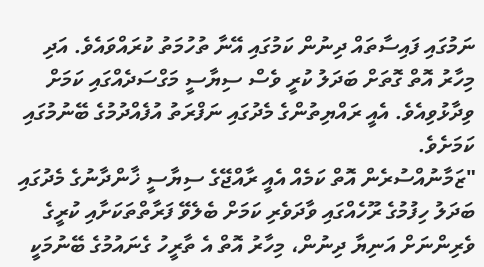ނަމުގައި ފައިސާތައް ދިނުން ކަމުގައި އޭނާ ތުހުމަތު ކުރައްވައެވެ. އަދި މިހާރު އޮތް ގޮތަށް ބަދަލު ކުރީ ވެސް ސިޔާސީ މަގްސަދެއްގައި ކަމަށް ވިދާޅުވިއެވެ. އެއީ ރައްޔިތުންގެ މެދުގައި ނަފްރަތު އުފެއްދުމުގެ ބޭނުމުގައި ކަމަށެވެ.
"ޒަމާނުއްސުރެން އޮތް ކަމެއް އެއީ ރާއްޖޭގެ ސިޔާސީ ޚާންދާނުގެ މެދުގައި ބަދަލު ހިފުމުގެ ރޫހެއްގައި ވާދަވެރި ކަމަށް ބެލެވޭ ފަރާތްތަކަށާއި ކުރީގެ ވެރިންނަށް އަނިޔާ ދިނުން، މިހާރު އޮތް އެ ތާރީހު ގެނައުމުގެ ބޭނުމަކީ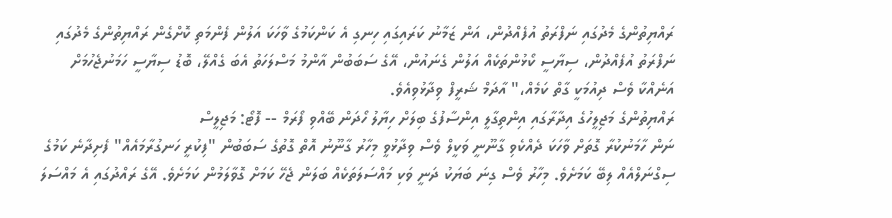ރައްޔިތުންގެ މެދުގައި ނަފްރަތު އުފެއްދުން، އަން ޒަމާނު ކަރައިގައި ހިނގި އެ ކަންކަމުގެ ވާހަކަ އަލުން ފެންމަތި ކޮށްގެން ރައްޔިތުންގެ މެދުގައި ނަފްރަތު އުފެއްދުން، ސިޔާސީ ކޯޅުންތަކެއް އަލުން ގެނައުން، އޭގެ ސަބަބުން އާންމު މަސްލަހަތު އެބަ ގެއްލޭ، ބޮޑު ސިޔާސީ ހަމަނުޖެހުމަށް އަނެއްކާ ވެސް ދިއުމަކީ ގާތް ކަމެއް،" އާދަމް ޝަރީފް ވިދާޅުވިއެވެ.
ރައްޔިތުންގެ މަޖިލީހުގެ އިދާރާގައި އިންތިގާލީ އިންސާފުގެ ބިލަށް ހިޔާލު ހޯދަން ބޭއްވި ފޯރަމް -- ފޮޓޯ: މަޖިލީސް
ނަން ހާމަނުކުރާ ގޮތަށް ވާހަކަ ދެއްކެވި ގާނޫނީ ވަކީލް ވެސް ވިދާޅުވީ މިހާރު ގާނޫނު އޮތް ގޮތުގެ ސަބަބުން "ފިކުރީ ހަނގުރާމައެއް" ފެށިދާނެ ކަމުގެ ސިގްނަލްއެއް ލިބޭ ކަމަށެވެ. މިހާރު ވެސް ގިނަ ބަޔަކު ދަނީ ވަކި މައްސަލަތަކެއް ބަލަން ޖެހޭ ކަމަށް ގޮވާލަމުން ކަމަށެވެ. އޭގެ ރައްދުގައި އެ މައްސަލަ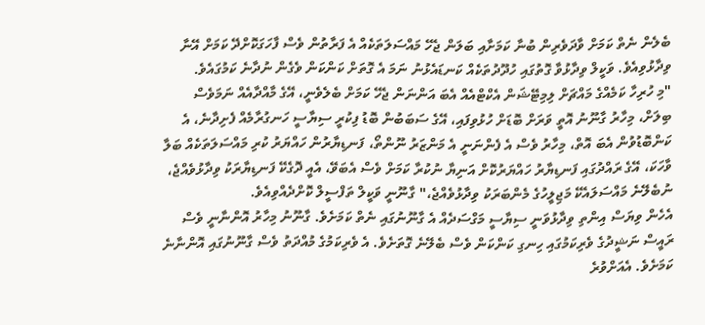ބެލެން ނެތް ކަމަށް ވާދަވެރިން ބުނާ ކަމަށާއި ބަލަން ޖެހޭ މައްސަލަތަކެއް އެ ފަރާތުން ވެސް ފާހަގަކޮށްދޭ ކަމަށް އޭނާ ވިދާޅުވިއެވެ. ވަކީލް ވިދާޅުވާ ގޮތުގައި ހުދޫދުތަކެއް ކަނޑައެޅުނު ނަމަ އެ ގޮތަށް ކަންކަން ވެގެން ނުދާނެ ކަމުގައެވެ.
"މި ހުރިހާ ކަމެއްގެ މައްޗަށް ލިމިޓޭޝަން އެކްޓްއެއް އެބަ އަންނަން ޖެހޭ ކަމަށް ބެލެވެނީ، އޭގެ މާއްދާއެއް ނަމަވެސް ބިލަށް، މިހާރު ގާނޫނު އޮތީ ވަރަށް ބޮޑަށް ހުޅުވިފައި، އޭގެ ސަބަބުން ބޮޑު ފިކުރީ ސިޔާސީ ހަނގުރާމެއް ފެށިދާނެ، އެ ކަންބޮޑުވުން އެބަ އޮތް، މިހާރު ވެސް އެ ފެންނަނީ އެ މަންޒަރު ނޫންތޯ، ފަނޑިޔާރުން ހައްޔަރު ކުރި މައްސަލަތަކެއް ބަލާ ވާހަކަ، އޭގެ ރައްދުގައި ފަނޑިޔާރު ހައްޔަރުކޮށް އަނިޔާ ނުކުރާ ކަމަށް ވެސް އެބަވޭ، އެއީ ދޮގެކޭ ފަނޑިޔާރަކު ވިދާޅުވެއްޖެ، ނުބެލޭނެ މައްސަލައެކޭ މަޖިލީހުގެ މެންބަރަކު ވިދާޅުވެއްޖެ،" ގާނޫނީ ވަކީލް ތަފްސީލް ކޮށްދެއްވިއެވެ.
އެހެން ވިޔަސް އިންތި ވިދާޅުވަނީ ސިޔާސީ މަގްސަދެއް އެ ގާނޫނުގައި ނެތް ކަމަށެވެ. ގާނޫނު މިހާރު އޮންނާނީ ވެސް ރައީސް ނަޝީދުގެ ވެރިކަމުގައި ހިނގި ކަންކަން ވެސް ބެލޭނެ ގޮތަށެވެ. އެ ވެރިކަމުގެ މުއްދަތު ވެސް ގާނޫނުގައި އޮންނާނެ ކަމަށެވެ. އެއަށްވުރެ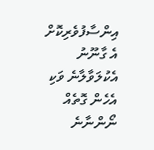އިންސާފުވެރިކޮށް އެ ގާނޫނު އެކުލަވާލާނެ ވަކި އެހެން ގޮތެއް ނޯންނާނެ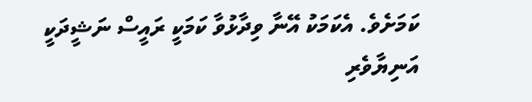ކަމަށެވެ. އެކަމަކު އޭނާ ވިދާޅުވާ ކަމަކީ ރައީސް ނަޝީދަކީ އަނިޔާވެރި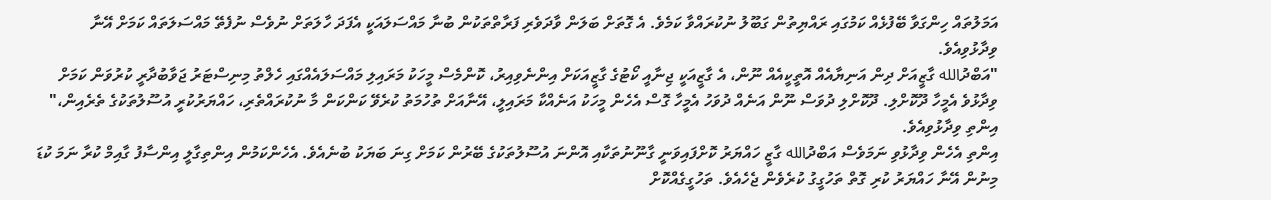އަމަލުތައް ހިންގަވާ ބޭފުޅެއް ކަމުގައި ރައްޔިތުން ގަބޫލު ނުކުރައްވާ ކަމެވެ. އެ ގޮތަށް ބަލަން ވާދަވެރި ފަރާތްތަކުން ބުނާ މައްސަލައަކީ އެފަދަ ހާލަތަށް ނުވެސް ނުފެތޭ މައްސަލަތައް ކަމަށް އޭނާ ވިދާޅުވިއެވެ.
"އަބްދުالله ގާޒީއަށް ދިން އަނިޔާއެއް އޮތީކީއެއް ނޫން، އެ ގާޒީއަކީ ޖިނާއީ ކޯޓުގެ ގާޒީއަކަށް އިންނެވިއިރު، ކޮންމެސް މީހަކު މަރައިލި މައްސަލައެއްގައި ހެލްތު މިނިސްޓަރު ޖަވާބުދާރީ ކުރުވަން ކަމަށް ވިދާޅުވެ އެމީހާ ދޫކޮށްލި. ދޫކޮށްލި ދުވަސް ނޫން އަނެއް ދުވަހު އެމީހާ ގޮސް އެހެން މީހަކު އަނެއްކާ މަރައިލީ، އޭނާއަށް ތުހުމަތު ކުރެވޭ ކަންކަން މާ ނުކުރައްތެރި، ހައްޔަރުކުރީ އުސޫލުތަކުގެ ތެރެއިން،" އިންތި ވިދާޅުވިއެވެ.
އިންތި އެހެން ވިދާޅުވި ނަމަވެސް އަބްދުالله ގާޒީ ހައްޔަރު ކޮށްފައިވަނީ ގާނޫނުތަކާއި އޮންނަ އުސޫލުތަކުގެ ބޭރުން ކަމަށް ގިނަ ބަޔަކު ބުނެއެވެ. އެހެންކަމުން އިންތިގާލީ އިންސާފު ގާއިމް ކުރާ ނަމަ ކުޑަ މިނުން އޭނާ ހައްޔަރު ކުރި ގޮތް ތަހުގީގު ކުރެވެން ޖެހެއެވެ. ތަހުގީގެއްކޮށް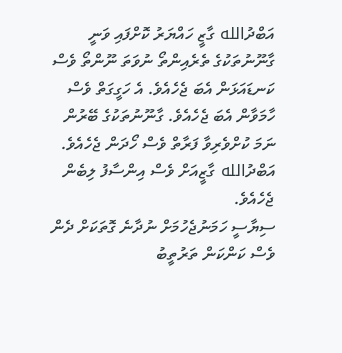އަބްދުالله ގާޒީ ހައްޔަރު ކޮށްފައި ވަނީ ގާނޫނުތަކުގެ ތެރެއިންތޯ ނުވަތަ ނޫންތޯ ވެސް ކަނޑައަޅަން އެބަ ޖެހެއެވެ. އެ ހަގީގަތް ވެސް ހާމަވާން އެބަ ޖެހެއެވެ. ގާނޫނުތަކުގެ ބޭރުން ނަމަ ކުށްވެރިވާ ފަރާތް ވެސް ހޯދަން ޖެހެއެވެ. އަބްދުالله ގާޒީއަށް ވެސް އިންސާފު ލިބެން ޖެހެއެވެ.
ސިޔާސީ ހަމަނުޖެހުމަށް ނުދާނެ ގޮތަކަށް ދެން ވެސް ކަންކަން ތަރުތީބު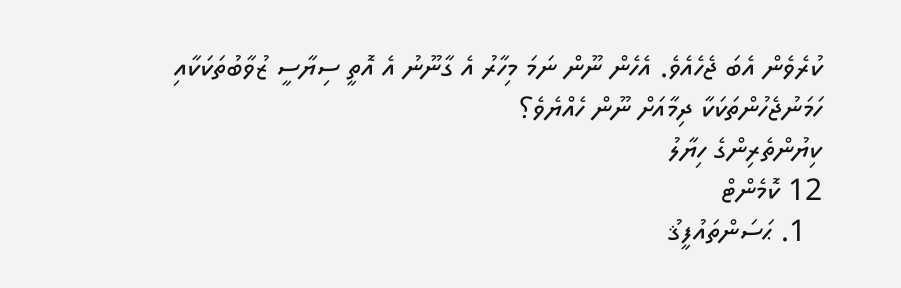ކުރެވެން އެބަ ޖެހެއެވެ. އެހެން ނޫން ނަމަ މިހާރު އެ ގާނޫނު އެ އޮތީ ސިޔާސީ ޒުވާބުތަކަކާއި ހަމަނުޖެހުންތަކަކާ ދިމާއަށް ނޫން ހެއްޔެވެ؟
ކިޔުންތެރިންގެ ހިޔާލު
12 ކޮމެންޓް
  1. ޙަސަންތައުފީޤު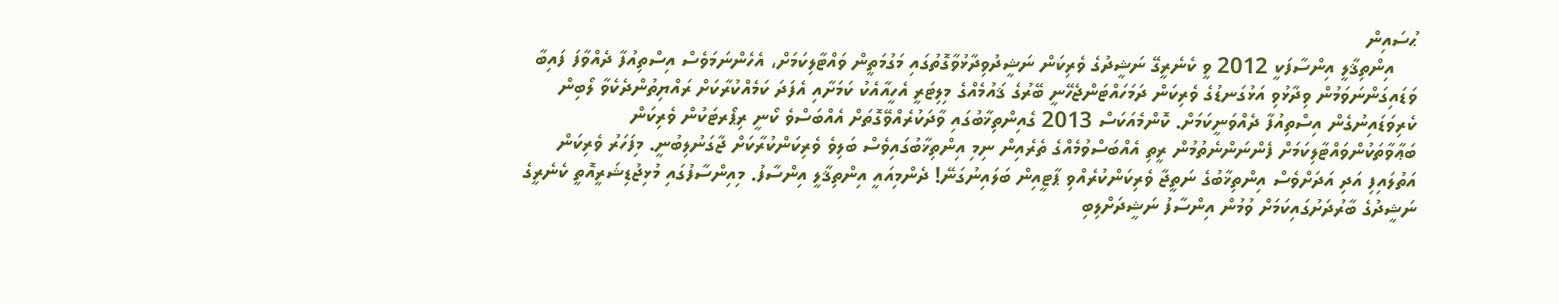ޙުސައިން
    އިންތިޤާލީ އިންސާފަކީ 2012 ވީ ކެނެރީގޭ ނަޝީދުގެ ވެރިކަން ނަޝީދުވިދާޅުވާގޮތުގައި މަގުމަތީން ވައްޓާލިކަމަށް، އެހެންނަމަވެސް އިސްތިއުފާ ދެއްވާފަ ފައިބާ ވަޑައިގަންނަވަމުން ވިދާޅުވި އަޅުގަނޑުގެ ވެރިކަން ދަމަހައްޓަންޖެހޭނީ ބޭރުގެ ޤައުމެއްގެ މިލިޓަރީ އެހީއާއެކު ކަމަށާއި އެފަދަ ކަމެއްކުރާކަށް ރައްޔިތުންދެކެވާ ލޯބިން ކެރިވަޑައިނުގެން އިސްތިއުފާ ދެއްވަނީކަމަށް. ކޮންމެއަކަސް 2013 ގެއިންތިޚާބުގައި ވާދަކުރެއްވޭގޮތަށް އެއްބަސްވެ ކޯނީ ރިޕޯރޓަކުން ވެރިކަން ބަޢާވާތަކުންވައްޓާލިކަމަށް ފެންނަންނެތުމުން ރީތި އެއްބަސްވުމެއްގެ ތެރެއިން ނިމި އިންތިޚާބުގައިވެސް ބަލިވެ ވެރިކަންކުރާކަށް ޖާގަނުލިބުނީ. މިފަހަރު ވެރިކަން އަތުލައިފި އަދި އަދަށްވެސް އިންތިޚާބުގެ ނަތީޖާ ވެރިކަންކުރެއްވި ޕާޓީއިން ބަލައިނުގަނޭ! ދެންމިއައީ އިންތިޤާލީ އިންސާފު. މިއިންސާފުގައި މުޅިޖުޑިޝަރީއޮތީ ކެނެރީގެ ނަޝީދުގެ ބާރުދަށުގައިކަމަށް ވުމުން އިންސާފު ނަޝީދަށްލިބި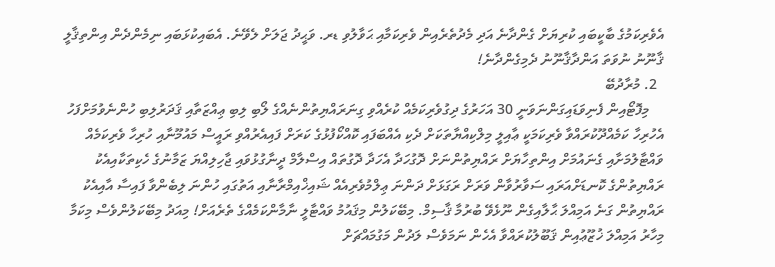އެވެރިކަމުގެ ބާކީބައި ކުރިޔަށް ގެންދާނެ އަދި މެދުތެރެއިން ވެރިކަމާއި ޙަވާލުވި ޑރ. ވަޙީދު ޖަލަށް ލެވޭނެ. އެބައިކުޅަބައި ނިމެންދެން އިންތިޤާލީ ޤާނޫނު ނުވަތަ އަންދާޤާނޫނު ދެމިގެންދާނެ!
  2. މުރާދުބޭ
    މިފޮޓޯއިން ފެނިވަޑައިގަންނަވަނީ 30 އަހަރުގެ ދިގުވެރިކަމެއް ކުރެއްވި ގިނަރައްޔިތުންނެއްގެ ލޯބި ލިބި ޢިއްޒަތާއި ޤަދަރުލިބި ހުންނެވުމަށްފަހު އެހުރިހާ ކަމެއްދޫކުރައްވާ ވެރިކަމަކީ ޢާއިލީ މިލްކިއްޔާތަކަށް ދެކި އެއްބަފައި ކޮއްކޯފުޅުގެ ކަރަށް ފައިއެރުއްވި ރައީސް މައުމޫނާއި ހުރިހާ ވެރިކަމެއް ވައްޓާލުމަށާއި ގެނައުމަށް އިންތިހާޔަށް ރައްޔިތުންނަށް ދޮގުހަދާ އެހަދާ ދޮގުތައް އިސްލާމް ދީނާގުޅުވައި ޖާހިލިއްޔަ ޒަމާނުގެ ހެކިތަކާއިއެކު ރައްޔިތުންގެ ކޮނޑަށްއަރައި ސަވާރުވާން ވަރަށް ރަގަޅަށް ދަންނަ ޢިލްމުވެރިއެއް ޝައިޚްއިމްރާނާއި އަތުގައި ހުންނަ ލިބެންވާ ފައިސާ އާއިއެކު ރައްޔިތުން ގަނެ އަމިއްލަ ޙާލާއިގެން ނޫޅެވޭ ބުރުމާ ޤާސިމް. މިބޭކަލުން މިޤައުމު ވައްޓާލީ ނާމާންކަމެއްގެ ތެރެއަށް! މިއަދު މިބޭކަލުންވެސް މިކަމާ މިހާރު އަމިއްލަ ޚުޒޫޢުއިން ޤަބޫލުކުރައްވާ އެހެން ނަމަވެސް ލަދުން މަގުމައްޗަށް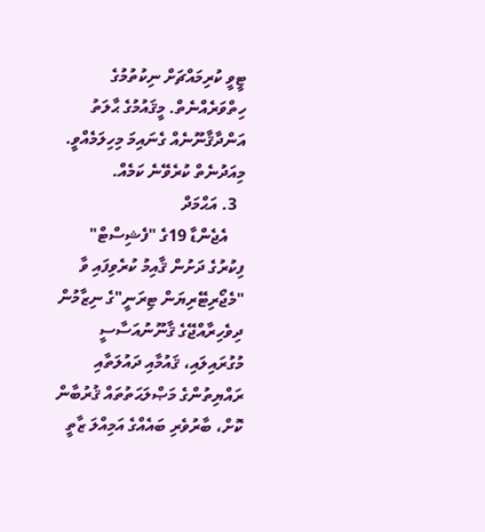ޓީވީ ކުރިމައްޗަށް ނިކުތުމުގެ ހިތްވަރެއްނެތް. މީޤައުމުގެ ޙާލަތު އަންދާޤާނޫނެއް ގެނައިމަ މިހިލަމެއްވީ. މިއަދުނެތް ކުރެވޭނެ ކަމެއް.
  3. އަޙްމަދް
    އެޖެންޑާ 19ގެ "ފެޝިސްޓް" ފިކުރުގެ ދަށުން ޤާއިމު ކުރެވިފައި ވާ "މެޖޯރިޓޭރިޔަން ޓިރަނީ"ގެ ނިޒާމުން ދިވެހިރާއްޖޭގެ ޤާނޫނުއަސާސީ މުގުރައިލައި، ޤައުމާއި ދައުލަތާއި ރައްޔިތުންގެ މަޞްލަޙަތުތައް ޤުރުބާން ކޮށް، ބާރުވެރި ބައެއްގެ އަމިއްލަ ޒާތީ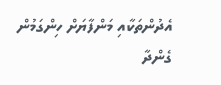އެދުންތަކާއި މަންފާޔަށް ހިންގަމުން ގެންދާ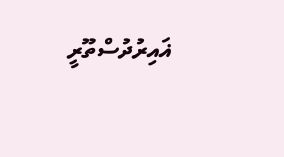ޣައިރުދުސްތޫރީ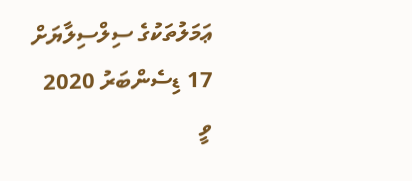ޢަމަލުތަކުގެ ސިލްސިލާޔަށް 17 ޑިސެންބަރު 2020 ވީ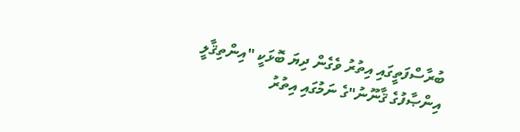ބުރާސްފަތީގައި އިތުރު ވެގެން ދިޔަ ބޮޅަކީ "އިންތިޤާލީ އިންޞާފުގެ ޤާނޫނު"ގެ ނަމުގައި އިތުރު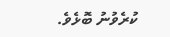ކުރެވުނު ބޮޅެވެ.